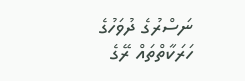ނަސްރުގެ ދުވަހުގެ ހަރަކާތްތައް ރޭގެ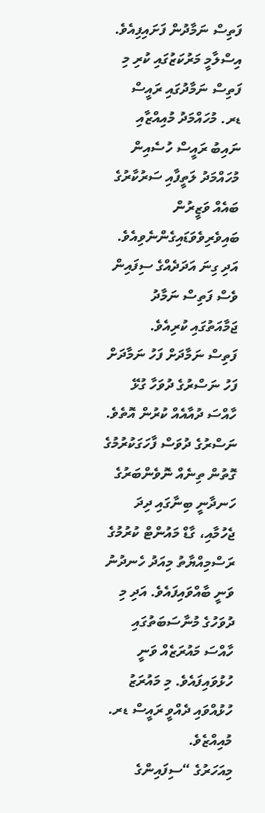ފަތިސް ނަމާދުން ފަށައިފިއެވެ.
އިސްލާމީ މަރުކަޒުގައި ކުރި މި ފަތިސް ނަމާދުގައި ރައީސް ޑރ. މުހައްމަދު މުއިއްޒާއި ނައިބު ރައީސް ހުސެއިން މުހައްމަދު ލަތީފާއި ސަރުކާރުގެ ބައެއް ވަޒީރުން ބައިވެރިވެވަޑައިގެންނެވިއެވެ. އަދި ގިނަ އަދަދެއްގެ ސިފައިން ވެސް ފަތިސް ނަމާދު ޖަމާއަތުގައި ކުރިއެވެ.
ފަތިސް ނަމާދަށް ފަހު ނަމާދަށް ފަހު ނަސްރުގެ ދުވަހާ ގުޅޭ ހާއްސަ ދުއާއެއް ކުރުން އޮތެވެ.
ނަސްރުގެ ދުވަސް ފާހަގަކުރުމުގެ ގޮތުން ތިނެއް ނޮވެންބަރުގެ ހަނދާނީ ބިނާގައި ދިދަ ޖެހުމާއި، ގާޑް މައުންޓް ކުރުމުގެ ރަސްމިއްޔާތު މިއަދު ހެނދުނު ވަނީ ބާއްވައިފައެވެ. އަދި މި ދުވަހުގެ މުނާސަބަތުގައި ހާއްސަ މައުރަޒެއް ވަނީ ހުޅުވައިފައެވެ. މި މައުރަޒު ހުޅުއްވައި ދެއްވީ ރައީސް ޑރ. މުއިއްޒެވެ.
މިއަހަރުގެ “ސިފައިންގެ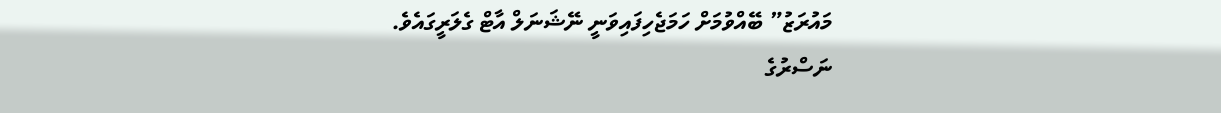މައުރަޒު” ބޭއްވުމަށް ހަމަޖެހިފައިވަނީ ނޭޝަނަލް އާޓް ގެލަރީގައެވެ.
ނަސްރުގެ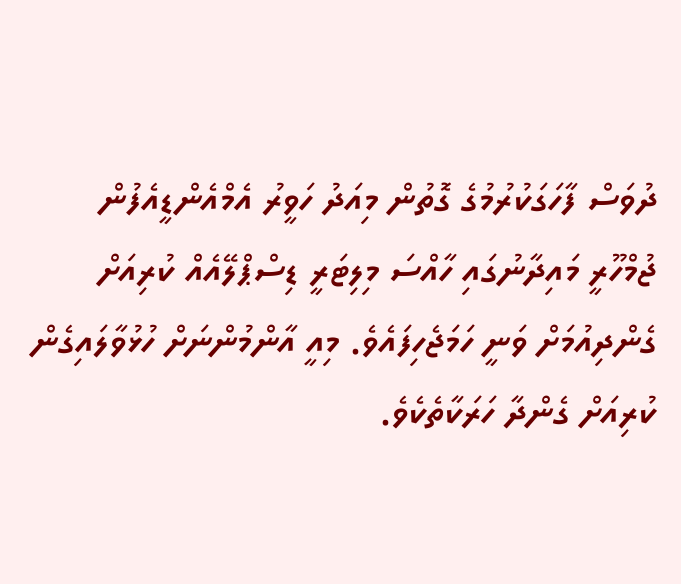ދުވަސް ފާހަގަކުރުމުގެ ގޮތުން މިއަދު ހަވީރު އެމްއެންޑީއެފުން ޖުމްހޫރީ މައިދާނުގައި ހާއްސަ މިލިޓަރީ ޑިސްޕްލޭއެއް ކުރިއަށް ގެންދިއުމަށް ވަނީ ހަމަޖެހިފައެވެ. މިއީ އާންމުންނަށް ހުޅުވާލައިގެން ކުރިއަށް ގެންދާ ހަރަކާތެކެވެ.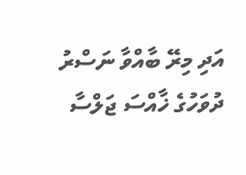އަދި މިރޭ ބާއްވާ ނަސްރު ދުވަހުގެ ޚާއްސަ ޖަލްސާ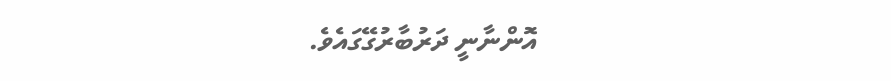އޮންނާނީ ދަރުބާރުގޭގައެވެ.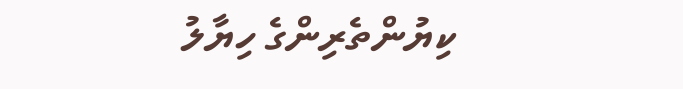ކިޔުންތެރިންގެ ހިޔާލު